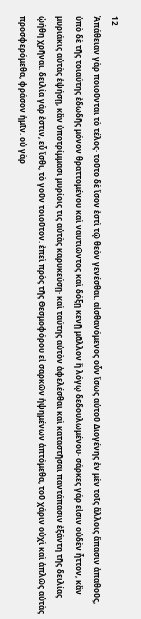12
Ἀπάθειαν γὰρ ποιοῦνται τὸ τέλος· τοῦτο δὲ ἴσον ἐστὶ τῷ θεὸν γενέσθαι. αἰσθανόμενος οὖν ἴσως αὑτοῦ Διογένης ἐν μὲν τοῖς ἄλλοις ἅπασιν ἀπαθοῦς, ὑπὸ δὲ τῆς τοιαύτης ἐδωδῆς μόνον θραττομένου καὶ ναυτιῶντος καὶ δόξῃ κενῇ μᾶλλον ἢ λόγῳ δεδουλωμένου· σάρκες γάρ εἰσιν οὐδὲν ἧττον, κἂν μυριάκις αὐτὰς ἑψήσῃ, κἂν ὑποτρίμμασι μυρίοις τις αὐτὰς καρυκεύσῃ· καὶ ταύτης αὑτὸν ἀφελέσθαι καὶ καταστῆσαι παντάπασιν ἐξάντη τῆς δειλίας ᾠήθη χρῆναι. δειλία γάρ ἐστιν, εὖ ἴσθι, τὸ γοῦν τοιοῦτον. ἐπεὶ πρὸς τῆς Θεσμοφόρου εἰ σαρκῶν ἡψημένων ἁπτόμεθα, τοῦ χάριν οὐχὶ καὶ ἁπλῶς αὐτὰς προσφερόμεθα, φράσον ἡμῖν. οὐ γὰρ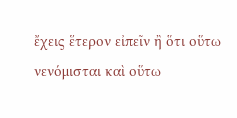ἔχεις ἕτερον εἰπεῖν ἢ ὅτι οὕτω νενόμισται καὶ οὕτω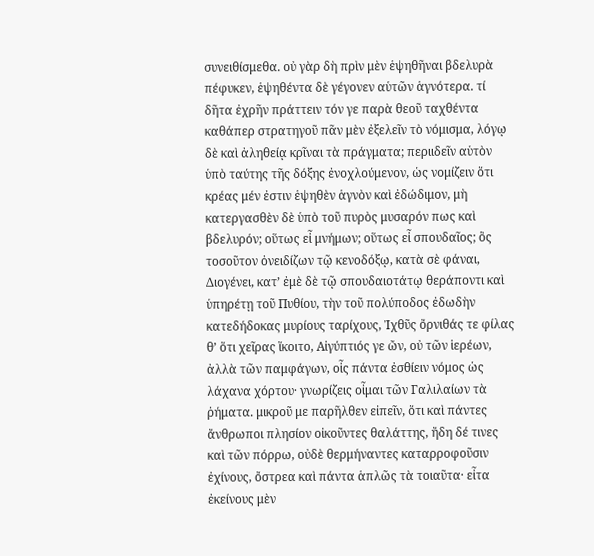συνειθίσμεθα. οὐ γὰρ δὴ πρὶν μὲν ἑψηθῆναι βδελυρὰ πέφυκεν, ἑψηθέντα δὲ γέγονεν αὑτῶν ἁγνότερα. τί δῆτα ἐχρῆν πράττειν τόν γε παρὰ θεοῦ ταχθέντα καθάπερ στρατηγοῦ πᾶν μὲν ἐξελεῖν τὸ νόμισμα, λόγῳ δὲ καὶ ἀληθείᾳ κρῖναι τὰ πράγματα; περιιδεῖν αὑτὸν ὑπὸ ταύτης τῆς δόξης ἐνοχλούμενον, ὡς νομίζειν ὅτι κρέας μέν ἐστιν ἑψηθὲν ἁγνὸν καὶ ἐδώδιμον, μὴ κατεργασθὲν δὲ ὑπὸ τοῦ πυρὸς μυσαρόν πως καὶ βδελυρόν; οὕτως εἶ μνήμων; οὕτως εἶ σπουδαῖος; ὃς τοσοῦτον ὀνειδίζων τῷ κενοδόξῳ, κατὰ σὲ φάναι, Διογένει, κατ’ ἐμὲ δὲ τῷ σπουδαιοτάτῳ θεράποντι καὶ ὑπηρέτῃ τοῦ Πυθίου, τὴν τοῦ πολύποδος ἐδωδὴν κατεδήδοκας μυρίους ταρίχους, Ἰχθῦς ὄρνιθάς τε φίλας θ’ ὅτι χεῖρας ἵκοιτο, Αἰγύπτιός γε ὤν, οὐ τῶν ἱερέων, ἀλλὰ τῶν παμφάγων, οἷς πάντα ἐσθίειν νόμος ὡς λάχανα χόρτου· γνωρίζεις οἶμαι τῶν Γαλιλαίων τὰ ῥήματα. μικροῦ με παρῆλθεν εἰπεῖν, ὅτι καὶ πάντες ἄνθρωποι πλησίον οἰκοῦντες θαλάττης, ἤδη δέ τινες καὶ τῶν πόρρω, οὐδὲ θερμήναντες καταρροφοῦσιν ἐχίνους, ὄστρεα καὶ πάντα ἁπλῶς τὰ τοιαῦτα· εἶτα ἐκείνους μὲν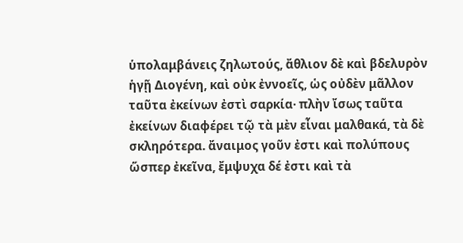ὑπολαμβάνεις ζηλωτούς, ἄθλιον δὲ καὶ βδελυρὸν ἡγῇ Διογένη, καὶ οὐκ ἐννοεῖς, ὡς οὐδὲν μᾶλλον ταῦτα ἐκείνων ἐστὶ σαρκία· πλὴν ἴσως ταῦτα ἐκείνων διαφέρει τῷ τὰ μὲν εἶναι μαλθακά, τὰ δὲ σκληρότερα. ἄναιμος γοῦν ἐστι καὶ πολύπους ὥσπερ ἐκεῖνα, ἔμψυχα δέ ἐστι καὶ τὰ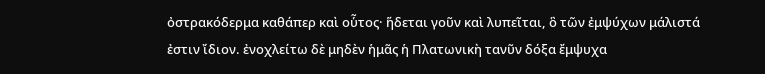ὀστρακόδερμα καθάπερ καὶ οὗτος· ἥδεται γοῦν καὶ λυπεῖται, ὃ τῶν ἐμψύχων μάλιστά ἐστιν ἴδιον. ἐνοχλείτω δὲ μηδὲν ἡμᾶς ἡ Πλατωνικὴ τανῦν δόξα ἔμψυχα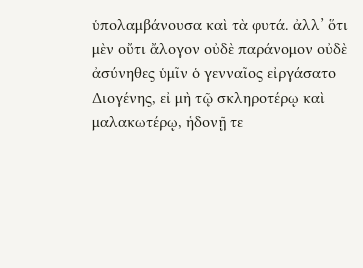ὑπολαμβάνουσα καὶ τὰ φυτά. ἀλλ’ ὅτι μὲν οὔτι ἄλογον οὐδὲ παράνομον οὐδὲ ἀσύνηθες ὑμῖν ὁ γενναῖος εἰργάσατο Διογένης, εἰ μὴ τῷ σκληροτέρῳ καὶ μαλακωτέρῳ, ἡδονῇ τε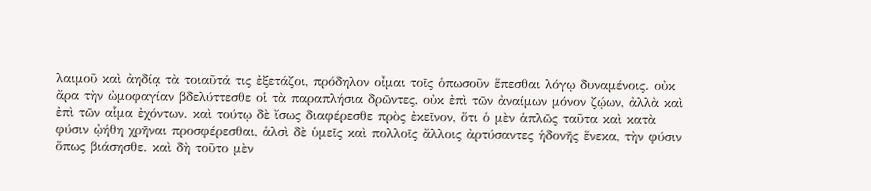λαιμοῦ καὶ ἀηδίᾳ τὰ τοιαῦτά τις ἐξετάζοι, πρόδηλον οἶμαι τοῖς ὁπωσοῦν ἕπεσθαι λόγῳ δυναμένοις. οὐκ ἄρα τὴν ὠμοφαγίαν βδελύττεσθε οἱ τὰ παραπλήσια δρῶντες, οὐκ ἐπὶ τῶν ἀναίμων μόνον ζῴων, ἀλλὰ καὶ ἐπὶ τῶν αἷμα ἐχόντων. καὶ τούτῳ δὲ ἴσως διαφέρεσθε πρὸς ἐκεῖνον, ὅτι ὁ μὲν ἁπλῶς ταῦτα καὶ κατὰ φύσιν ᾠήθη χρῆναι προσφέρεσθαι, ἁλσὶ δὲ ὑμεῖς καὶ πολλοῖς ἄλλοις ἀρτύσαντες ἡδονῆς ἕνεκα, τὴν φύσιν ὅπως βιάσησθε. καὶ δὴ τοῦτο μὲν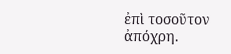ἐπὶ τοσοῦτον ἀπόχρη.